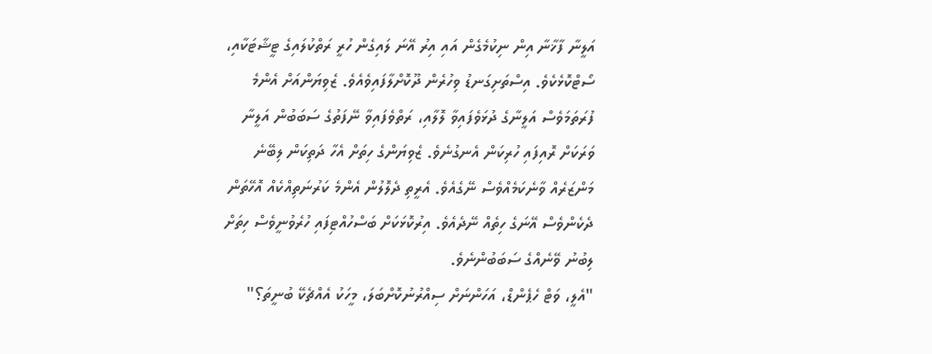އަލީނާ ފާޚާނާ އިން ނިކުމެގެން އައި އިރު އޭނަ ލައިގެން ހުރީ ރަތްކުލައިގެ ޓީޝާޓަކާއި، ސޯޓްކޮޅެކެވެ. އިސްތަށިގަނޑު ވިހުރެން ދޫކޮށްލާފައިވެއެވެ. ޒެވިޔަންއަށް އެންމެ ފުރަތަމަވެސް އަލީނާގެ ދުޅަވެފައިވާ ލޮލާއި، ރަތްވެފައިވާ ނޭފަތުގެ ސަބަބުން އަލީނާ ވަރަކަށް ރޮއިފައި ހުރިކަން އެނގުނެވެ. ޒެވިޔަންގެ ހިތަށް އެހާ ދަތިކަން ލިބޭނެ މަންޒަރެއް ވާނެކަމެއްވެސް ނޭގެއެވެ. އެރީތި ދެލޮލުން އެންމެ ކަރުނަތިއްކެއް އޮހޭތަން ދެކެންވެސް އޭނަގެ ހިތެއް ނޭދެއެވެ. އިރުކޮޅަކަށް ބަސްހުއްޓިފައި ހުރެވުނީވެސް ހިތަށް ލިބުނު ވޭނެއްގެ ސަބަބުންނެވެ.
"އެލީ، ވަޓް ހެޕެންޑް، އަހަންނަށް ސިއްރުނުކޮށްބަލަ، މީހަކު އެއްޗެކޭ ބުނީތަ؟"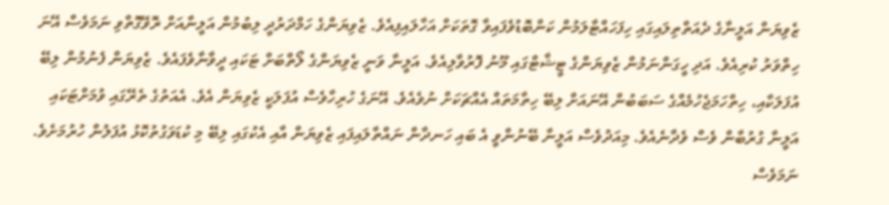ޒެވިޔަން އަލީނާގެ ދެއަތްތިލައިގައި ހިފަހައްޓާލަމުން ކަންބޮޑުވެފައިވާ ގޮތަކަށް އަހާލައިފިއެވެ. ޒެވިޔަންގެ ހަމްދަރުދީ ލިބުމުން އަލީނާއަށް ރޮވޭގޮތްވި ނަމަވެސް އޭނަ ހިތްވަރު ކުރިއެވެ. އަދި ހީގަންނަމުން ޒެވިޔަންގެ ޓީޝާޓްގައި މޫނު ފޮރުވާލިއެވެ. އަލީނާ ވަނީ ޒެވިޔަންގެ ލޯތްބަށް ޓަކައި ދީވާނާވެފައެވެ. ޒެވިޔަން ފެނުމުން ލިބޭ އުފަލަކާއި، ހިތްހަމަޖެހުމެއްގެ ސަބަބުން އޭނައަށް ލިބޭ ހިތާމަތައް އެއްޗަކަށް ނުވެއެވެ. އޭނަގެ ހުރިހާވެސް އުފަލަކީ ޒެވިޔަން އެވެ. އެއަތުގެ ތެރޭގައި ވުމަށްޓަކައި އަލީނާ ގުރުބާން ވެސް ވެދާނެއެވެ. މިއަދުވެސް އަލީނާ ބޭނުންވީ އެ ބައި ހަނދާން ނައްތާލައިފައި ޒެވިޔަން އާއި އެކުގައި ލިބޭ މި ކުޑަވަގުތުކޮޅު އުފަލުން ހުރުމަށެވެ. ނަމަވެސް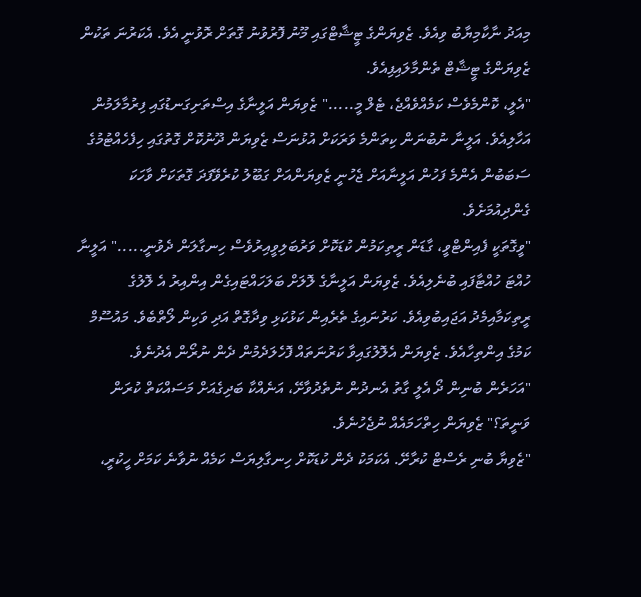މިއަދު ނާކާމިޔާބު ވިއެވެ. ޒެވިޔަންގެ ޓީޝާޓްގައި މޫނު ފޮރުވުނު ގޮތަށް ރޮވުނީ އެވެ. އެކަރުނަ ތަކުން ޒެވިޔަންގެ ޓީޝާޓް ތެންމާލައިފިއެވެ.
"އެލީ، ކޮންމެވެސް ކަމެއްވެއްޖެ، ޓެލް މީ....." ޒެވިޔަން އަލީނާގެ އިސްތަށިގަނޑުގައި ފިރުމާލަމުން އަހާލިއެވެ. އަލީނާ ނުބުނަން ކިތަންމެ ވަރަކަށް އުޅުނަސް ޒެވިޔަން ދޫނުކޮށް ގޮތުގައި ހިފެހެއްޓުމުގެ ސަބަބުން އެންމެ ފަހުން އަލީނާއަށް ޖެހުނީ ޒެވިޔަންއަށް ގަބޫލު ކުރެވޭފަދަ ގޮތަކަށް ވާހަކަ ގެންދިއުމަށެވެ.
"ވީގޮތަކީ ފެއިންޓްވީ، ގާޑަން ރީތިކަމުން ކުޑަކޮށް ވަރުބަލިވީއިރުވެސް ހިނގާލަން ދެވުނީ....." އަލީނާ ހުއްޓަ ހުއްޓާފައި ބުނެލިއެވެ. ޒެވިޔަން އަލީނާގެ ލޮލަށް ބަލަހައްޓައިގެން އިންއިރު އެ ލޮލުގެ ރީތިކަމާއިމެދު އަޖައިބުވިއެވެ. ކަރުނައިގެ ތެރެއިން ކަޅުކަޅި ވިދާގޮތް އަދި ވަކިން ލޯތްބެވެ. މައުސޫމް ކަމުގެ އިންތިހާއެވެ. ޒެވިޔަން އެލޮލުގައިވާ ކަރުނަތައް ފޮހެލަދެމުން ދެން ނުރޯން އެދުނެވެ.
"އަހަރެން ބުނިން ދޯ އެލީ ގާތު އެނދުން ނުތެދުވާށޭ، އަނެއްކާ ބަދިގެއަށް މަސައްކަތް ކުރަން ވަނީތަ؟" ޒެވިޔަން ހިތްހަމައެއް ނުޖެހުނެވެ.
"ޒެވިޔާ ބުނި ރެސްޓް ކުރާށޭ. އެކަމަކު ދެން ކުޑަކޮށް ހިނގާލިޔަސް ކަމެއް ނުވާނެ ކަމަށް ހީކުރީ،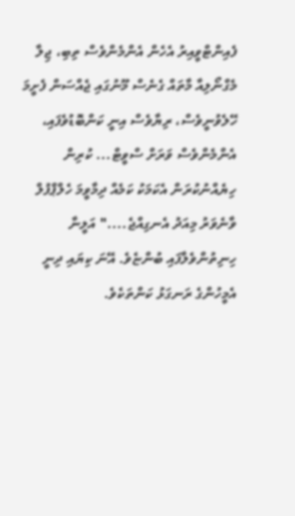ފެއިންޓްވީއިރު އެހެން އެންމެންވެސް ތިބި، ޖިލާ މެގްނޯލިއާ މާތައް ގެނެސް މޫނުގައި ޖެއްސަން ފެށީމަ ހޭލެވުނީވެސް، ރިޔާވެސް އިނީ ކަންބޮޑުވެފައި، އެންމެންވެސް ވަރަށް ސްވީޓް... ކުރިން ހިޔެއްނުކުރަން އެކަމަކު ކަމެއް ދިމާވީމަ ހެލްޕްފުލް ވާނެވަރު މިއަދު އެނގިއްޖެ...." އަލީނާ ހިނިތުންވެލާފައި ބުންޏެވެ. އޭނަ ކިޔައި ދިނީ އެމީހުންގެ ރަނގަޅު ކަންތަކެވެ.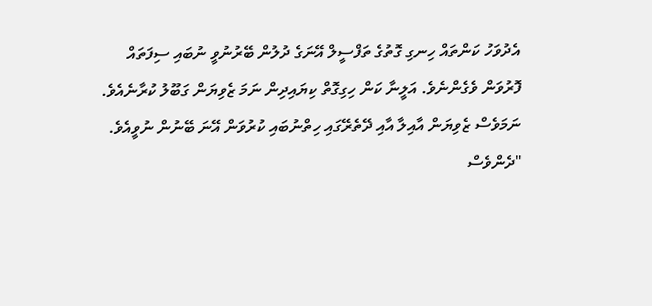އެދުވަހު ކަންތައް ހިނގި ގޮތުގެ ތަފްސީލް އޭނަގެ ދުލުން ބޭރުނުވީ ނުބައި ސިފަތައް ފޮރުވަން ވެގެންނެވެ. އަލީނާ ކަން ހިގިގޮތް ކިޔައިދިން ނަމަ ޒެވިޔަން ގަބޫލު ކުރާނެއެވެ. ނަމަވެސް ޒެވިޔަން އާއިލާ އާއި ދޭތެރޭގައި ހިތްނުބައި ކުރުވަން އޭނަ ބޭނުން ނުވީއެވެ.
"ދެންވެސް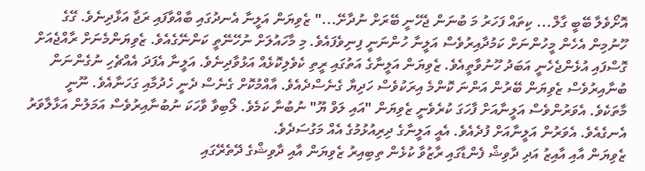އޮށޯވެލާ ބޭބީ ގާލް... ކިތައް ފަހަރު މަ ބުނަން ޖެހޭނީ ބޭރަށް ނުދާށޭ..." ޒެވިޔަން އަލީނާ އެނދުގައި ބާއްވާފައި ރަޖާ އަޅާދިނެވެ. ގޭގެ ހޫނުމިން އެހެން މީހުންނަށް ކަމުދާއިރުވެސް އަލީނާ ހުންނަނީ ފިނިވެފައެވެ. މި މާހައުލަށް ނުހޭނޭތީ ކަންނޭގެއެވެ. ޒެވިޔަންމެނަށް ރާއްޖެއަށް ގޮސްފައި އުޅެންޖެހެނީ އަބަދު ހޫނުވާތީއެވެ. ޒެވިޔަން އަލީނާގެ އަތުގައި ރީތި ކެވެލިކޮޅެއް އަޅުވާދިނެވެ. އަލީނާ އެފަދަ އެއްޗެހި ނުގެންނަން ބުނާއިރުވެސް ޒެވިޔަން ބޭރުން އަންނަ ކޮންމެ އިރަކުވެސް ހަދިޔާ ގެނެސްދެއެވެ. އާއްމުކޮށް ގެނެސް ދެނީ ހެދުމާއި ގަހަނާއެވެ. ނޫނީ މާތަކެވެ. އެވަރުންވެސް އަލީނާއަށް ފާހަގަ ކުރެވެނީ ޒެވިޔަން "އައި ލަވް ޔޫ" ނުބުނާ ކަމެވެ. ލޯބިވާ ވާހަކަ ނުބުނާއިރުވެސް އަމަލުން އަޅާލާވަރު އެނގެއެވެ. އެވަރުން އަލީނާއަށް ފުދެއެވެ. އެއީ އަލީނާގެ ދިރިއުޅުމުގެ އެއް މަގުސަދެވެ.
ޒެވިޔަން އާއި އާއިޒު އަދި ދާވިޝް ފެންޑާގައި ރާޒުވާ ކުޅެން ތިބިއިރު ޒެވިޔަން އާއި ދާވިޝްގެ ދޭތެރޭގައި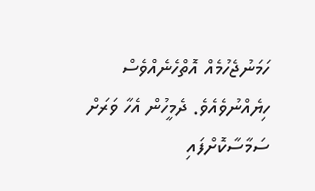ހަމަނުޖެހުމެއް އޮތްހެނެއްވެސް ހިޔެއްނުވެއެވެ. ދެމީހުން އެހާ ވަރަށް ސަމާސާކޮށްފައި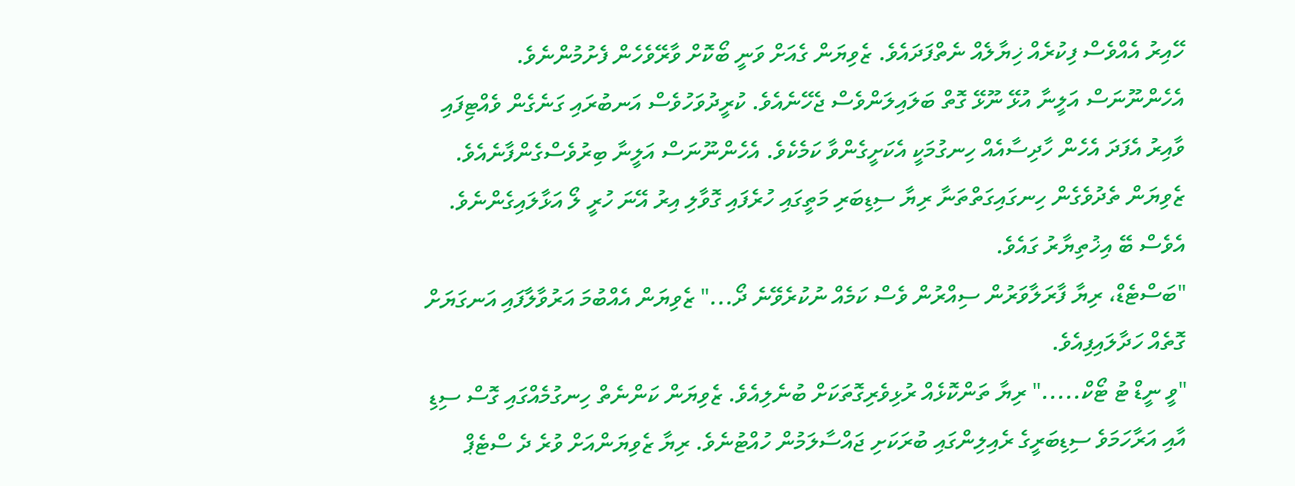ހޭއިރު އެއްވެސް ފިކުރެއް ޚިޔާލެއް ނެތްފަދައެވެ. ޒެވިޔަން ގެއަށް ވަނީ ބޯކޮށް ވާރޭވެހެން ފެށުމުންނެވެ. އެހެންނޫނަސް އަލީނާ އުޅޭ ނޫޅޭ ގޮތް ބަލައިލަންވެސް ޖެހޭނެއެވެ. ކުރީދުވަހުވެސް އަނބުރައި ގަނެގެން ވެއްޓިފައި ވާއިރު އެފަދަ އެހެން ހާދިސާއެއް ހިނގުމަކީ އެކަށީގެންވާ ކަމެކެވެ. އެހެންނޫނަސް އަލީނާ ބިރުވެސްގެންފާނެއެވެ. ޒެވިޔަން ތެދުވެގެން ހިނގައިގަތްތަނާ ރިޔާ ސިޑިބަރި މަތީގައި ހުރެފައި ގޮވާލި އިރު އޭނަ ހުރީ ލޯ އަޅާލައިގެންނެވެ. އެވެސް ބޭ އިޚުތިޔާރު ގައެވެ.
"ބަސްޓެޑް، ރިޔާ ފާރަލާވަރުން ސިއްރުން ވެސް ކަމެއް ނުކުރެވޭނެ ދޯ..." ޒެވިޔަން އެއްބުމަ އަރުވާލާފައި އަނގަޔަށް ގޮތެއް ހަދާލައިފިއެވެ.
"ވީ ނީޑް ޓު ޓޯކް....." ރިޔާ ތަންކޮޅެއް ރުޅިވެރިގޮތަކަށް ބުނެލިއެވެ. ޒެވިޔަން ކަންނެތް ހިނގުމެއްގައި ގޮސް ސިޑި އާއި އަރާހަމަވެ ސިޑިބަރީގެ ރެއިލިންގައި ބުރަކަށި ޖައްސާލަމުން ހުއްޓުނެވެ. ރިޔާ ޒެވިޔަންއަށް ވުރެ ދެ ސްޓެޕް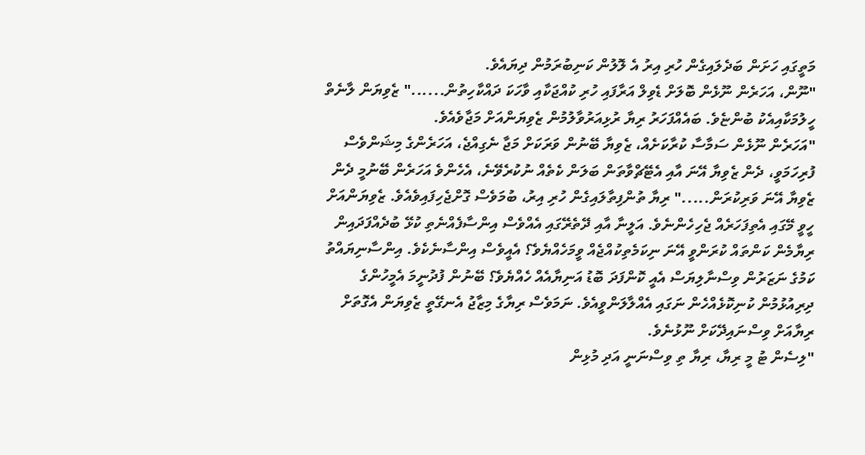މަތީގައި ހަށަން ބަދެލައިގެން ހުރި އިރު އެ ލޮލުން ކަނިބުރަމުން ދިޔައެވެ.
"ނޫން، އަހަރެން ނޫޅެން ބޮލަށް ޑެވިލް އަރާފައި ހުރި ކުއްޖަކާއި ވާހަކަ ދައްކާހިތުން......" ޒެވިޔަން ލާނެތް ހީލުމަކާއިއެކު ބުންޏެވެ. ބައެއްފަހަރު ރިޔާ ރުޅިއަރުވާލުމުން ޒެވިޔަންއަށް މަޖާވެއެވެ.
"އަހަރެން ނޫޅެން ސަމާސާ ކުރާކަށެއް، ޒެވިޔާ ބޭނުން ވަރަކަށް މަޖާ ނެގިއްޖެ، އަހަރެންގެ މިޝަންވެސް ފުރިހަމަވީ، ދެން ޒެވިޔާ އޭނަ އާއި އެޓޭޗްވާތަން ބަލަން ކެތެއް ނުކުރެވޭނެ، އެހެންވެ އަހަރެން ބޭނުމީ ދެން ޒެވިޔާ އޭނަ ވަރިކުރަން....." ރިޔާ ތުންފިތާލައިގެން ހުރި އިރު، ބުމަވެސް ގޮށްޖެހިފައިވެއެވެ. ޒެވިޔަންއަށް ހީވީ މޭގައި އެތިފަހަރެއް ޖެހިހެންނެވެ. އަލީނާ އާއި ދޭތެރޭގައި އެއްވެސް އިންސާފެއްނެތި ކުޅޭ ބުދެއްފަދައިން ރިޔާމެން ކަންތައް ކުރަންވީ އޭނަ ނިކަމެތިކުއްޖެއް ވީމަހެއްޔެވެ؟ އެއީވެސް އިންސާނެކެވެ. އިންސާނިޔައްތު ކަމުގެ ނަޒަރުން ވިސްނާލިޔަސް އެއީ ކޮންފަދަ ބޮޑު އަނިޔާއެއް ހެއްޔެވެ؟ ބޭނުން ފުދުނީމަ އެމީހުންގެ ދިރިއުޅުމުން ކުނިކޮޅެއްހެން ނަގައި އެއްލާލަންވީއެވެ. ނަމަވެސް ރިޔާގެ މިޒާޖު އެނގޭތީ ޒެވިޔަން އެގޮތަށް ރިޔާއަށް ވިސްނައިދޭކަށް ނޫޅުނެވެ.
"ލިސެން ޓު މީ ރިޔާ، ރިޔާ ތި ވިސްނަނީ އަދި މުޅިން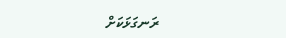ރަނގަޅަކަށް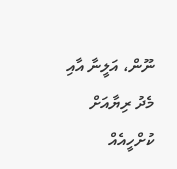ނޫން، އަލީނާ އާއި މެދު ރިޔާއަށް ކުށްހީއެއް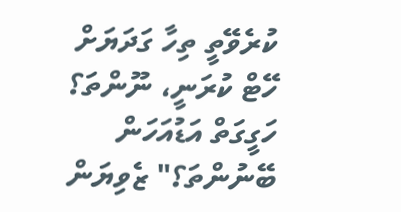ކުރެވޭތީ ތިހާ ގަދަޔަށް ހޭޓް ކުރަނީ، ނޫންތަ؟ ހަގީގަތް އަޑުއަހަން ބޭނުންތަ؟" ޒެވިޔަން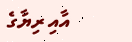އާއި ރިޔާގެ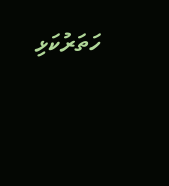ހަތަރުކަޅި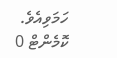ހަމަވިއެވެ.
ކޮމެންޓް 0